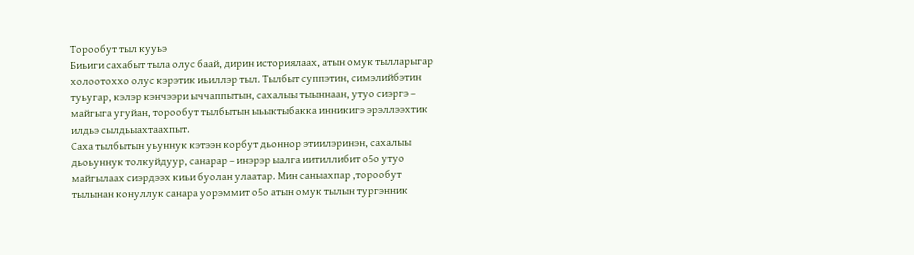Торообут тыл кууьэ
Биьиги сахабыт тыла олус баай, дирин историялаах, атын омук тылларыгар холоотоххо олус кэрэтик иьиллэр тыл. Тылбыт суппэтин, симэлийбэтин туьугар, кэлэр кэнчээри ыччаппытын, сахалыы тыыннаан, утуо сиэргэ – майгыга угуйан, торообут тылбытын ыьыктыбакка инникигэ эрэллээхтик илдьэ сылдьыахтаахпыт.
Саха тылбытын уьуннук кэтээн корбут дьоннор этиилэринэн, сахалыы дьоьуннук толкуйдуур, санарар – инэрэр ыалга иитиллибит о5о утуо майгылаах сиэрдээх киьи буолан улаатар. Мин саныахпар ,торообут тылынан конуллук санара уорэммит о5о атын омук тылын тургэнник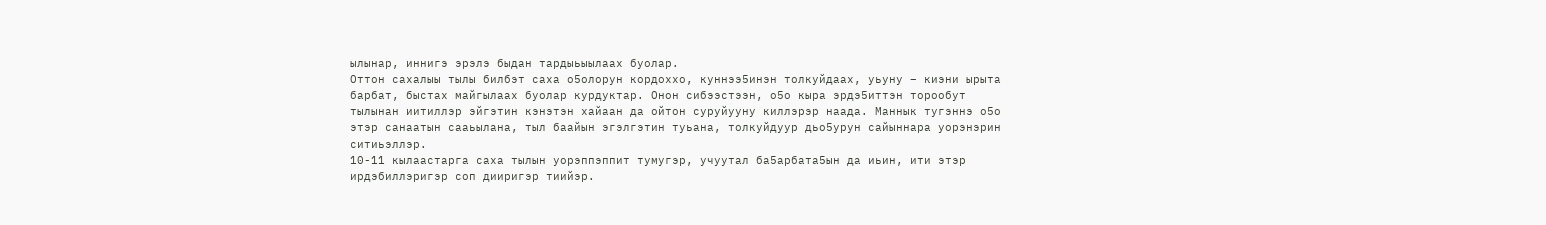ылынар, иннигэ эрэлэ быдан тардыьыылаах буолар.
Оттон сахалыы тылы билбэт саха о5олорун кордоххо, куннээ5инэн толкуйдаах, уьуну – киэни ырыта барбат, быстах майгылаах буолар курдуктар. Онон сибээстээн, о5о кыра эрдэ5иттэн торообут тылынан иитиллэр эйгэтин кэнэтэн хайаан да ойтон суруйууну киллэрэр наада. Маннык тугэннэ о5о этэр санаатын сааьылана, тыл баайын эгэлгэтин туьана, толкуйдуур дьо5урун сайыннара уорэнэрин ситиьэллэр.
10-11 кылаастарга саха тылын уорэппэппит тумугэр, учуутал ба5арбата5ын да иьин, ити этэр ирдэбиллэригэр соп дииригэр тиийэр.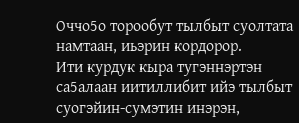Оччо5о торообут тылбыт суолтата намтаан, иьэрин кордорор.
Ити курдук кыра тугэннэртэн са5алаан иитиллибит ийэ тылбыт суогэйин-сумэтин инэрэн,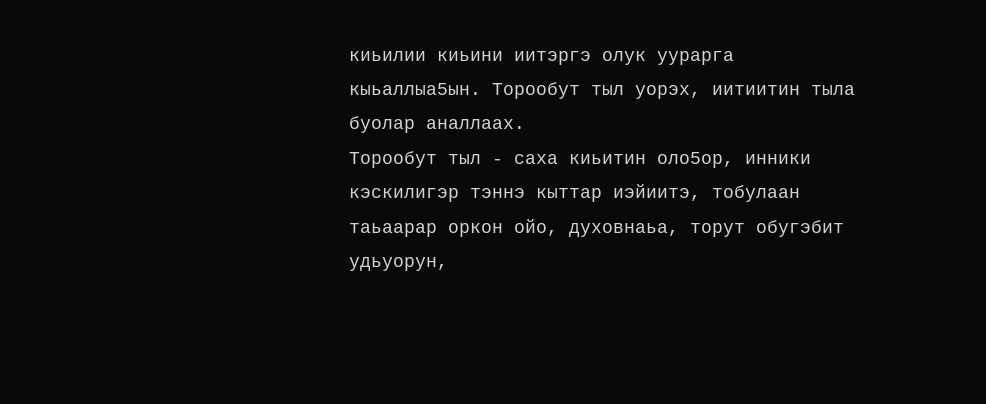киьилии киьини иитэргэ олук уурарга кыьаллыа5ын. Торообут тыл уорэх, иитиитин тыла буолар аналлаах.
Торообут тыл - саха киьитин оло5ор, инники кэскилигэр тэннэ кыттар иэйиитэ, тобулаан таьаарар оркон ойо, духовнаьа, торут обугэбит удьуорун,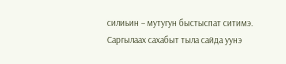силиьин – мутугун быстыспат ситимэ.
Саргылаах сахабыт тыла сайда уунэ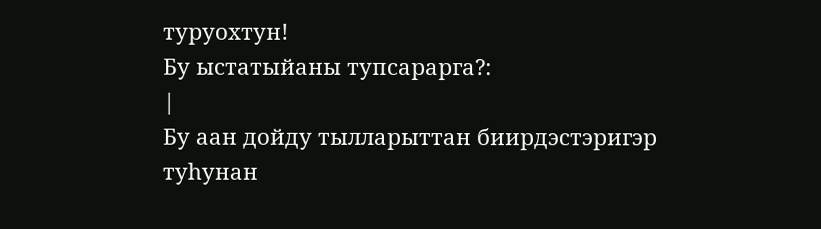туруохтун!
Бу ыстатыйаны тупсарарга?:
|
Бу аан дойду тылларыттан биирдэстэригэр туһунан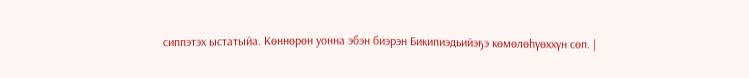сиппэтэх ыстатыйа. Көннөрөн уонна эбэн биэрэн Бикипиэдьийэҕэ көмөлөһүөххүн сөп. |